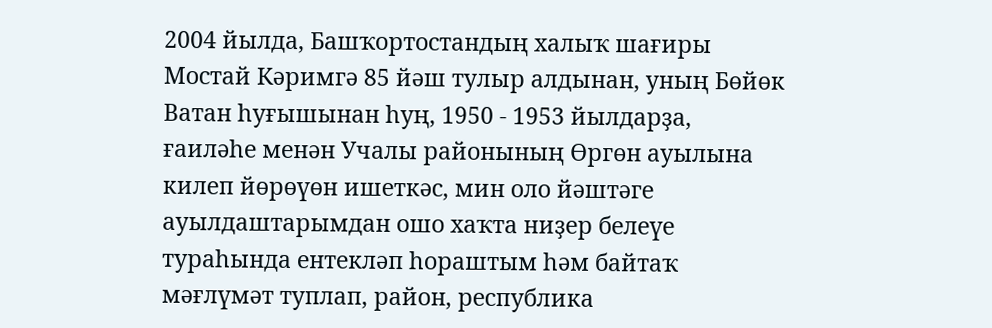2004 йылда, Башҡортостандың халыҡ шағиры Мостай Кәримгә 85 йәш тулыр алдынан, уның Бөйөк Ватан һуғышынан һуң, 1950 - 1953 йылдарҙа,
ғаиләһе менән Учалы районының Өргөн ауылына килеп йөрөүөн ишеткәс, мин оло йәштәге ауылдаштарымдан ошо хаҡта ниҙер белеүе тураһында ентекләп һораштым һәм байтаҡ мәғлүмәт туплап, район, республика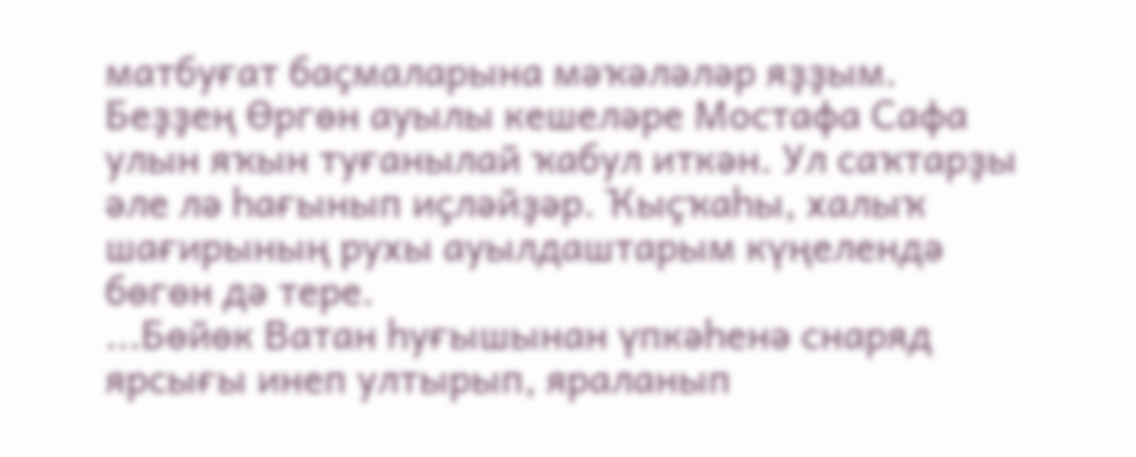матбуғат баҫмаларына мәҡәләләр яҙҙым.
Беҙҙең Өргөн ауылы кешеләре Мостафа Сафа улын яҡын туғанылай ҡабул иткән. Ул саҡтарҙы әле лә һағынып иҫләйҙәр. Ҡыҫҡаһы, халыҡ шағирының рухы ауылдаштарым күңелендә бөгөн дә тере.
...Бөйөк Ватан һуғышынан үпкәһенә снаряд ярсығы инеп ултырып, яраланып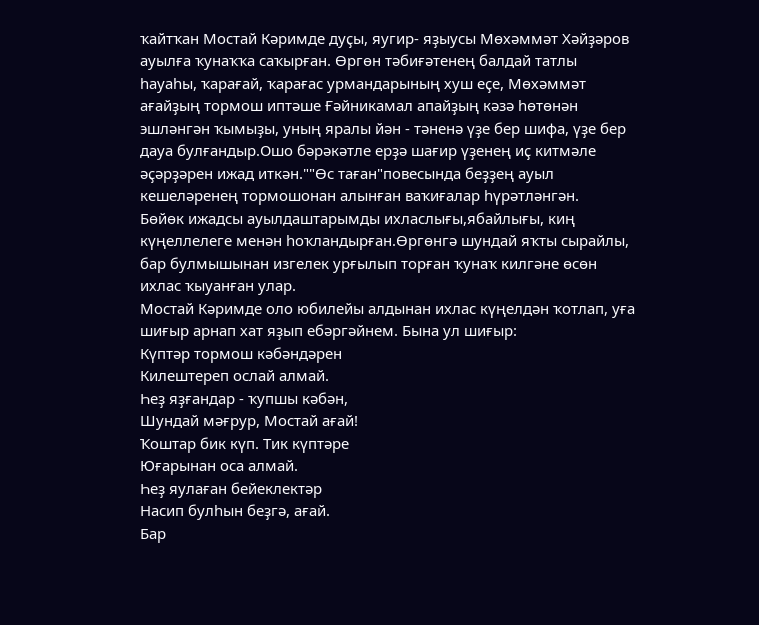ҡайтҡан Мостай Кәримде дуҫы, яугир- яҙыусы Мөхәммәт Хәйҙәров ауылға ҡунаҡҡа саҡырған. Өргөн тәбиғәтенең балдай татлы һауаһы, ҡарағай, ҡарағас урмандарының хуш еҫе, Мөхәммәт ағайҙың тормош иптәше Ғәйникамал апайҙың кәзә һөтөнән эшләнгән ҡымыҙы, уның яралы йән - тәненә үҙе бер шифа, үҙе бер дауа булғандыр.Ошо бәрәкәтле ерҙә шағир үҙенең иҫ китмәле әҫәрҙәрен ижад иткән.""Өс таған"повесында беҙҙең ауыл кешеләренең тормошонан алынған ваҡиғалар һүрәтләнгән.
Бөйөк ижадсы ауылдаштарымды ихласлығы,ябайлығы, киң күңеллелеге менән һоҡландырған.Өргөнгә шундай яҡты сырайлы, бар булмышынан изгелек урғылып торған ҡунаҡ килгәне өсөн ихлас ҡыуанған улар.
Мостай Кәримде оло юбилейы алдынан ихлас күңелдән ҡотлап, уға шиғыр арнап хат яҙып ебәргәйнем. Бына ул шиғыр:
Күптәр тормош кәбәндәрен
Килештереп ослай алмай.
Һеҙ яҙғандар - ҡупшы кәбән,
Шундай мәғрур, Мостай ағай!
Ҡоштар бик күп. Тик күптәре
Юғарынан оса алмай.
Һеҙ яулаған бейеклектәр
Насип булһын беҙгә, ағай.
Бар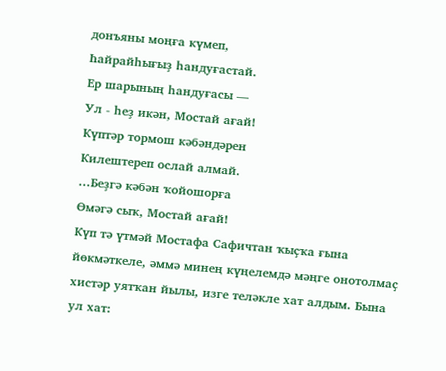донъяны моңға күмеп,
Һайрайһығыҙ һандуғастай.
Ер шарының һандуғасы —
Ул - һеҙ икән, Мостай ағай!
Күптәр тормош кәбәндәрен
Килештереп ослай алмай.
...Беҙгә кәбән ҡойошорға
Өмәгә сыҡ, Мостай ағай!
Күп тә үтмәй Мостафа Сафичтан ҡыҫҡа ғына йөкмәткеле, әммә минең күңелемдә мәңге онотолмаҫ хистәр уятҡан йылы, изге теләкле хат алдым. Бына ул хат: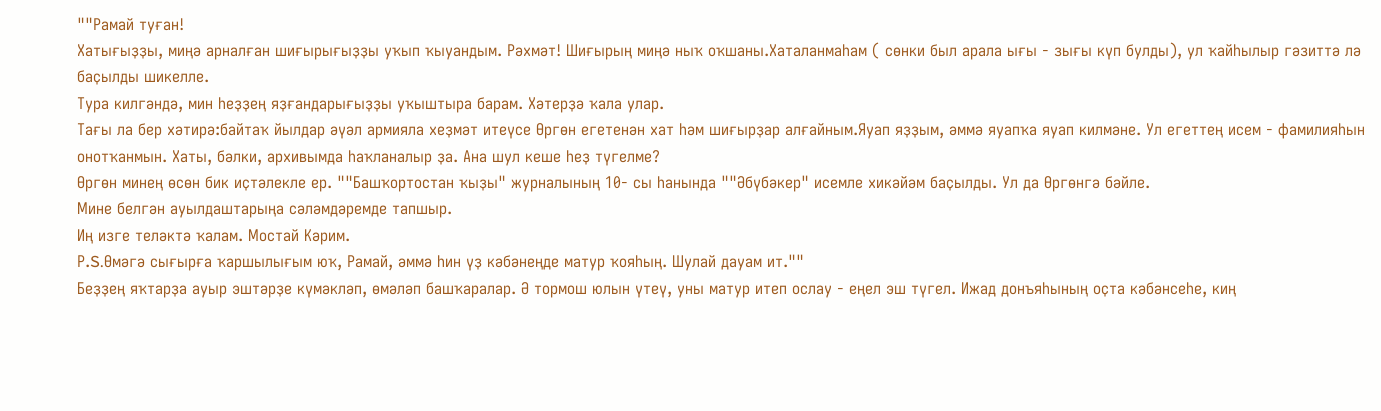""Рамай туған!
Хатығыҙҙы, миңә арналған шиғырығыҙҙы уҡып ҡыуандым. Рәхмәт! Шиғырың миңә ныҡ оҡшаны.Хаталанмаһам ( сөнки был арала ығы - зығы күп булды), ул ҡайһылыр гәзиттә лә баҫылды шикелле.
Тура килгәндә, мин һеҙҙең яҙғандарығыҙҙы уҡыштыра барам. Хәтерҙә ҡала улар.
Тағы ла бер хәтирә:байтаҡ йылдар әүәл армияла хеҙмәт итеүсе Өргөн егетенән хат һәм шиғырҙар алғайным.Яуап яҙҙым, әммә яуапҡа яуап килмәне. Ул егеттең исем - фамилияһын онотҡанмын. Хаты, бәлки, архивымда һаҡланалыр ҙа. Ана шул кеше һеҙ түгелме?
Өргөн минең өсөн бик иҫтәлекле ер. ""Башҡортостан ҡыҙы" журналының 10- сы һанында ""Әбүбәкер" исемле хикәйәм баҫылды. Ул да Өргөнгә бәйле.
Мине белгән ауылдаштарыңа сәләмдәремде тапшыр.
Иң изге теләктә ҡалам. Мостай Кәрим.
Р.S.Өмәгә сығырға ҡаршылығым юҡ, Рамай, әммә һин үҙ кәбәнеңде матур ҡояһың. Шулай дауам ит.""
Беҙҙең яҡтарҙа ауыр эштәрҙе күмәкләп, өмәләп башҡаралар. Ә тормош юлын үтеү, уны матур итеп ослау - еңел эш түгел. Ижад донъяһының оҫта кәбәнсеһе, киң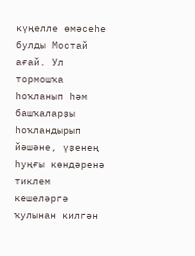күңелле өмәсеһе булды Мостай ағай. Ул тормошҡа һоҡланып һәм башҡаларҙы һоҡландырып йәшәне, үҙенең һуңғы көндәренә тиклем кешеләргә ҡулынан килгән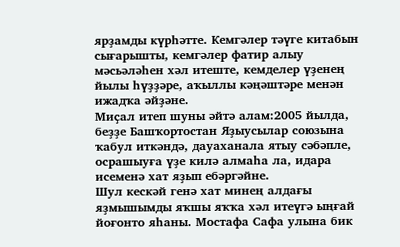ярҙамды күрһәтте. Кемгәлер тәүге китабын сығарышты, кемгәлер фатир алыу мәсьәләһен хәл итеште, кемделер үҙенең йылы һүҙҙәре, аҡыллы кәңәштәре менән ижадҡа әйҙәне.
Миҫал итеп шуны әйтә алам:2005 йылда, беҙҙе Башҡортостан Яҙыусылар союзына ҡабул иткәндә, дауаханала ятыу сәбәпле, осрашыуға үҙе килә алмаһа ла, идара исеменә хат яҙып ебәргәйне.
Шул кескәй генә хат минең алдағы яҙмышымды яҡшы яҡҡа хәл итеүгә ыңғай йоғонто яһаны. Мостафа Сафа улына бик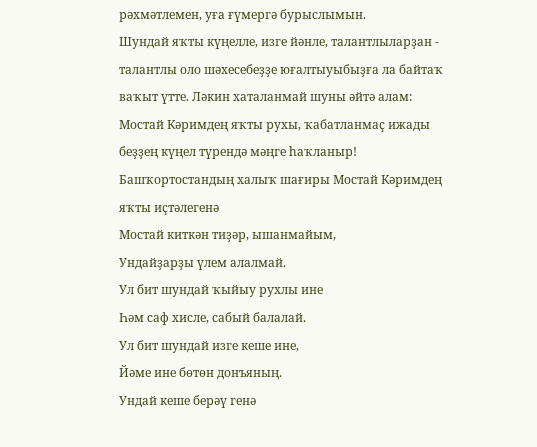рәхмәтлемен, уға ғүмергә бурыслымын.
Шундай яҡты күңелле, изге йәнле, талантлыларҙан - талантлы оло шәхесебеҙҙе юғалтыуыбыҙға ла байтаҡ ваҡыт үтте. Ләкин хаталанмай шуны әйтә алам: Мостай Кәримдең яҡты рухы, ҡабатланмаҫ ижады беҙҙең күңел түрендә мәңге һаҡланыр!
Башҡортостандың халыҡ шағиры Мостай Кәримдең яҡты иҫтәлегенә
Мостай киткән тиҙәр, ышанмайым,
Ундайҙарҙы үлем алалмай.
Ул бит шундай ҡыйыу рухлы ине
Һәм саф хисле, сабый балалай.
Ул бит шундай изге кеше ине,
Йәме ине бөтөн донъяның.
Ундай кеше берәү генә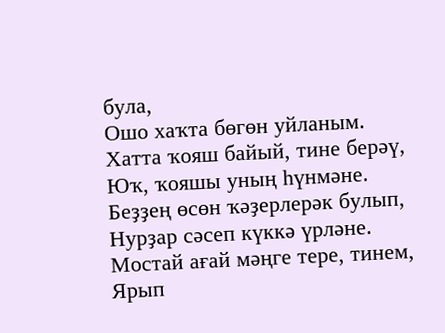була,
Ошо хаҡта бөгөн уйланым.
Хатта ҡояш байый, тине берәү,
Юҡ, ҡояшы уның һүнмәне.
Беҙҙең өсөн ҡәҙерлерәк булып,
Нурҙар сәсеп күккә үрләне.
Мостай ағай мәңге тере, тинем,
Ярып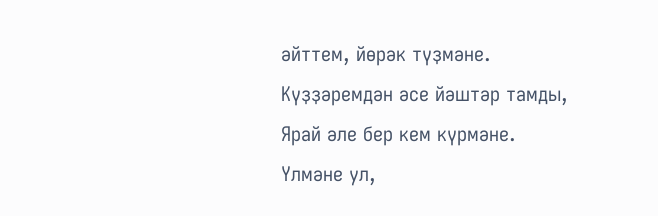әйттем, йөрәк түҙмәне.
Күҙҙәремдән әсе йәштәр тамды,
Ярай әле бер кем күрмәне.
Үлмәне ул,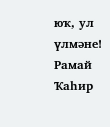юҡ, ул үлмәне!
Рамай Ҡаһир